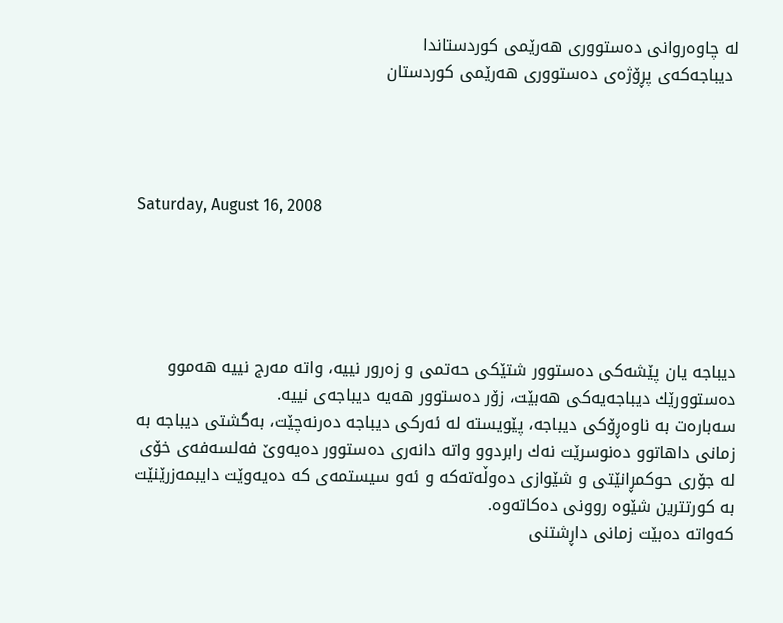له‌ چاوه‌روانی ده‌ستووری هه‌رێمی كوردستاندا
 دیباجه‌كه‌ی‌ پڕۆژه‌ی‌ ده‌ستووری‌ هه‌رێمی‌ كوردستان




Saturday, August 16, 2008





دیباجه‌ یان پێشه‌كی‌ ده‌ستوور شتێكی‌ حه‌تمی‌ و زه‌رور نییه‌، واته‌ مه‌رج نییه‌ هه‌موو ده‌ستوورێك دیباجه‌یه‌كی‌ هه‌بێت، زۆر ده‌ستوور هه‌یه‌ دیباجه‌ی‌ نییه‌.
سه‌باره‌ت به‌ ناوه‌ڕۆكی‌ دیباجه‌، پێویسته‌ له‌ ئه‌ركی‌ دیباجه‌ ده‌رنه‌چێت، به‌گشتی‌ دیباجه‌ به‌ زمانی‌ داهاتوو ده‌نوسرێت نه‌ك رابردوو واته‌ دانه‌ری‌ ده‌ستوور ده‌یه‌وێ‌ فه‌لسه‌فه‌ی‌ خۆی‌ له‌ جۆری‌ حوكمڕانێتی‌ و شێوازی‌ ده‌وڵه‌ته‌كه‌ و ئه‌و سیستمه‌ی‌ كه‌ ده‌یه‌وێت دایبمه‌زرێنێت به‌ كورتترین شێوه‌ روونی‌ ده‌كاته‌وه‌.
كه‌واته‌ ده‌بێت زمانی‌ داڕشتنی‌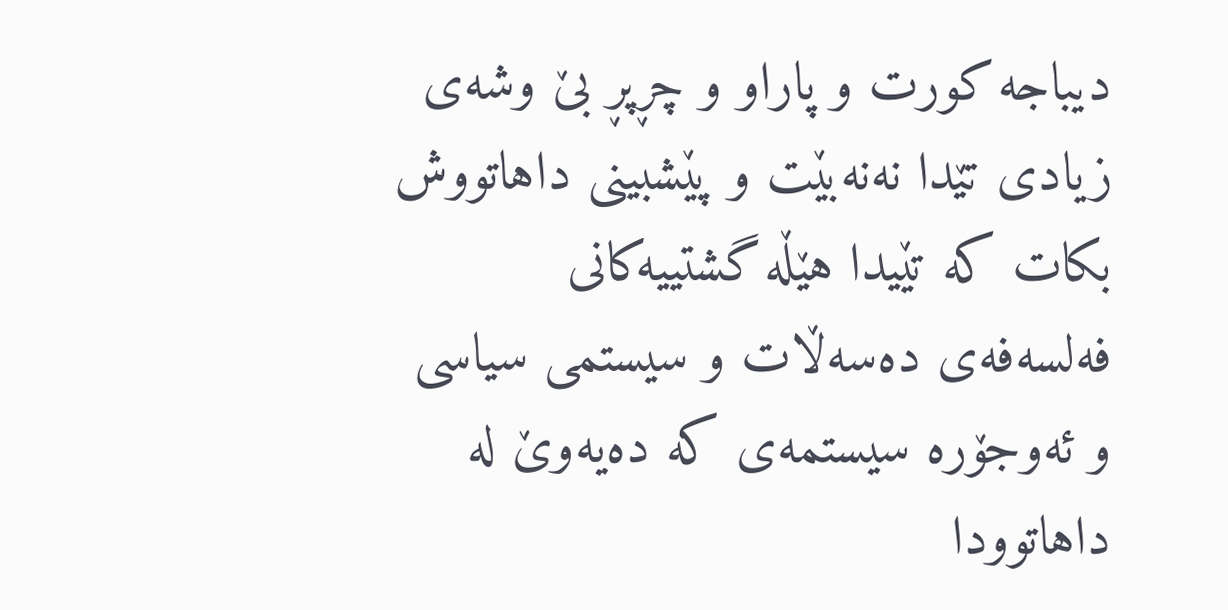دیباجه‌ كورت و پاراو و چڕپڕ بێ‌ وشه‌ی‌ زیادی‌ تێدا نه‌نه‌بێت و پێشبینی‌ داهاتووش بكات كه‌ تێیدا هێڵه‌ گشتییه‌كانی‌ فه‌لسه‌فه‌ی‌ ده‌سه‌ڵات و سیستمی‌ سیاسی‌ و ئه‌وجۆره‌ سیستمه‌ی‌ كه‌ ده‌یه‌وێ‌ له‌ داهاتوودا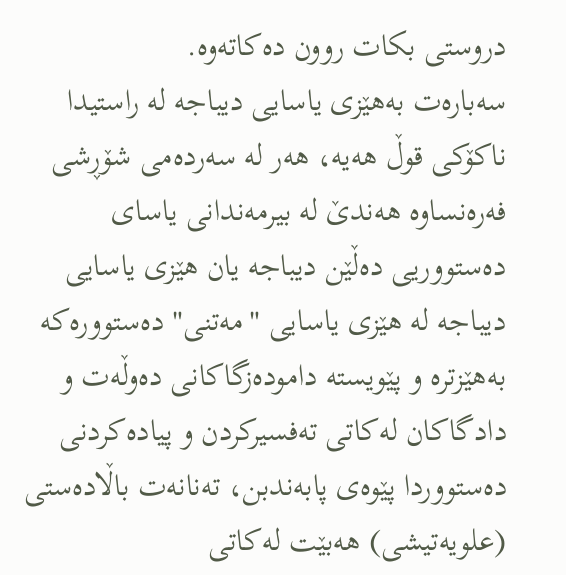دروستی‌ بكات روون ده‌كاته‌وه‌.
سه‌باره‌ت به‌هێزی‌ یاسایی‌ دیباجه‌ له‌ راستیدا ناكۆكی‌ قوڵ هه‌یه‌، هه‌ر له‌ سه‌رده‌می‌ شۆڕشی‌ فه‌ره‌نساوه‌ هه‌ندێ‌ له‌ بیرمه‌ندانی‌ یاسای‌ ده‌ستووریی‌ ده‌ڵێن دیباجه‌ یان هێزی‌ یاسایی‌ دیباجه‌ له‌ هێزی‌ یاسایی‌ "مه‌تنی‌" ده‌ستووره‌كه‌ به‌هێزتره‌ و پێویسته‌ داموده‌زگاكانی‌ ده‌وڵه‌ت و دادگاكان له‌كاتی‌ ته‌فسیركردن و پیاده‌كردنی‌ ده‌ستووردا پێوه‌ی‌ پابه‌ندبن، ته‌نانه‌ت باڵاده‌ستی‌ (علویه‌تیشی‌) هه‌بێت له‌كاتی‌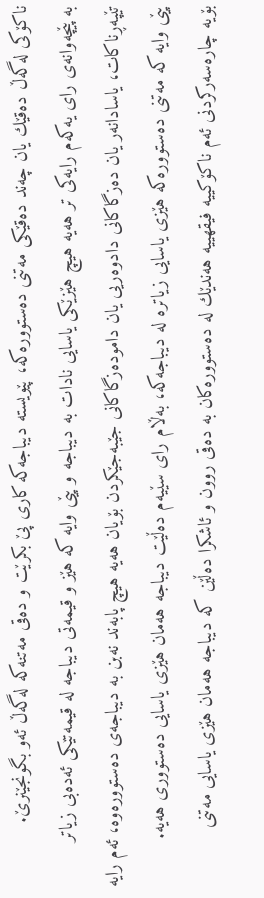ناكۆكی‌ له‌گه‌ڵ ده‌قێك یان چه‌ند ده‌قێكی‌ مه‌تنی‌ ده‌ستووره‌كه، پێویسته‌ دیباجه‌كه‌ كاری‌ پێ بكرێت و ده‌قی‌ مه‌تنه‌كه‌ له‌گه‌ڵ ئه‌و بگونجێنرێ‌.
به‌ پێچه‌وانه‌ی‌ رای‌ یه‌كه‌م رایه‌كی‌ تر هه‌یه‌ هیچ هێزێكی‌ یاسایی‌ نادات به‌ دیباجه‌ و پێی‌ وایه‌ كه‌ هێز و قیمه‌تی‌ دیباجه‌ له‌ قیمه‌تێكی‌ ئه‌ده‌بی‌ زیاتر تێپه‌ڕناكات، یاسادانه‌ر یان ده‌زگاكانی‌ دادوه‌ریی‌ یان داموده‌زگاكانی‌ جێبه‌جێكردن بۆیان هه‌یه‌ هیچ پابه‌ند نه‌بن به‌ دیباجه‌ی‌ ده‌ستووره‌وه‌، ئه‌م رایه‌ پێی‌ وایه‌ كه‌ مه‌تنی‌ ده‌ستووره‌كه‌ هێزی‌ یاسایی‌ زیاتره‌ له‌ دیباجه‌كه‌، به‌ڵام رای‌ سێیه‌م ده‌ڵێت دیباجه‌ هه‌مان هێزی‌ یاسایی‌ ده‌ستووری‌ هه‌یه‌.
بۆیه‌ چاره‌سه‌ركردنی‌ ئه‌م ناكۆكییه‌ فیقهییه‌ هه‌ندێك له‌ ده‌ستووره‌كان به‌ ده‌قی‌ روون و ئاشكرا ده‌ڵێن كه‌ دیباجه‌ هه‌مان هێزی‌ یاسایی‌ مه‌تنی‌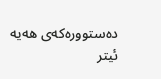ده‌ستووره‌كه‌ی‌ هه‌یه‌ ئیتر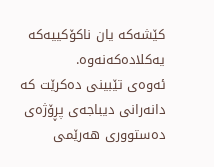كێشه‌كه‌ یان ناكۆكییه‌كه‌ یه‌كلاده‌كه‌نه‌وه‌.
ئه‌وه‌ی‌ تێبینی‌ ده‌كرێت كه‌ دانه‌رانی‌ دیباجه‌ی‌ پڕۆژه‌ی‌ ده‌ستووری‌ هه‌رێمی‌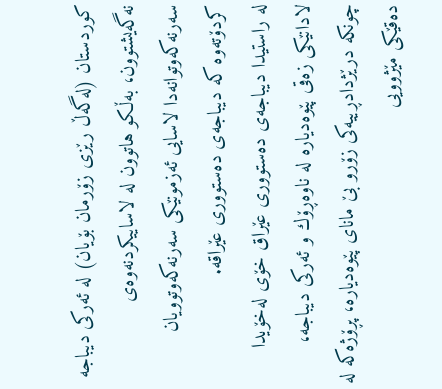كوردستان (له‌گه‌ڵ رێزی‌ زۆرمان بۆیان) له‌ ئه‌ركی‌ دیباجه‌ نه‌گه‌یشتوون، به‌ڵكو هاتوون له‌ لاساییكردنه‌وه‌ی‌ سه‌رنه‌كه‌وتوانه‌دا لاسایی‌ ئه‌زمونێكی‌ سه‌رنه‌كه‌وتوویان كردۆته‌وه‌ كه‌ دیباجه‌ی‌ ده‌ستووری‌ عێراقه‌.
له‌ راستیدا دیباجه‌ی‌ ده‌ستووری‌ عێراق خۆی‌ له‌خۆیدا لادانێكی‌ زه‌قی‌ پێوه‌دیاره‌ له‌ ناوه‌ڕۆك و ئه‌ركی‌ دیباجه‌، چونكه‌ درێژدادڕییه‌كی‌ زۆر‌و‌ بێ‌ مانای‌ پێوه‌دیاره‌، پڕۆژه‌كه‌ له‌ ده‌قێكی‌ مێژوویی‌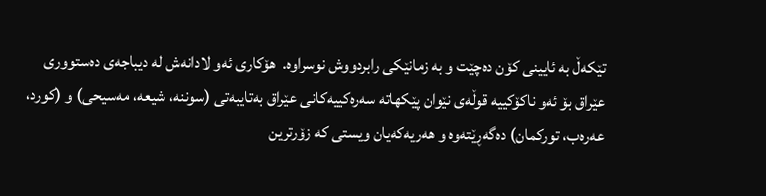تێكه‌ڵ به‌ ئایینی‌ كۆن ده‌چێت و به‌ زمانێكی‌ رابردووش نوسراوه‌.  هۆكاری‌ ئه‌و لادانه‌ش له‌ دیباجه‌ی‌ ده‌ستووری‌ عێراق بۆ ئه‌و ناكۆكییه‌ قوڵه‌ی‌ نێوان پێكهاته‌ سه‌ره‌كییه‌كانی‌ عێراق به‌تایبه‌تی‌ (سوننه‌، شیعه‌، مه‌سیحی‌) و (كورد، عه‌ره‌ب، توركمان) ده‌گه‌ڕێته‌وه‌ و هه‌ریه‌كه‌یان ویستی‌ كه‌ زۆرترین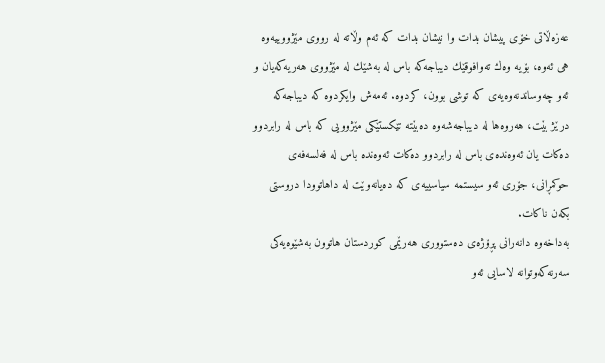عه‌زه‌ڵاتی‌ خۆی‌ پیشان بدات وا نیشان بدات كه‌ ئه‌م وڵاته‌ له‌ رووی‌ مێژووییه‌وه‌ هی‌ ئه‌وه‌، بۆیه‌ وه‌ك ته‌وافوقێك دیباجه‌كه‌ باس له‌ به‌شێك له‌ مێژووی‌ هه‌ریه‌كه‌یان و ئه‌و چه‌وساندنه‌وه‌یه‌ی‌ كه‌ توشی‌ بوون، كردوه‌. ئه‌مه‌ش وایكردوه‌ كه‌ دیباجه‌كه‌ درێژ بێت، هه‌روه‌ها له‌ دیباجه‌شه‌وه‌ ده‌بێته‌ تێكستێكی‌ مێژوویی‌ كه‌ باس له‌ رابردوو ده‌كات یان ئه‌وه‌نده‌ی‌ باس له‌ رابردوو ده‌كات ئه‌وه‌نده‌ باس له‌ فه‌لسه‌فه‌ی‌ حوكمڕانی‌، جۆری‌ ئه‌و سیستمه‌ سیاسییه‌ی‌ كه‌ ده‌یانه‌وێت له‌ داهاتوودا دروستی‌ بكه‌ن نا‌كات.
به‌داخه‌وه‌ دانه‌رانی‌ پڕۆژه‌ی‌ ده‌ستووری‌ هه‌رێمی‌ كوردستان‌ هاتوون‌ به‌شێوه‌یه‌كی‌ سه‌رنه‌كه‌وتوانه‌ لاسایی‌ ئه‌و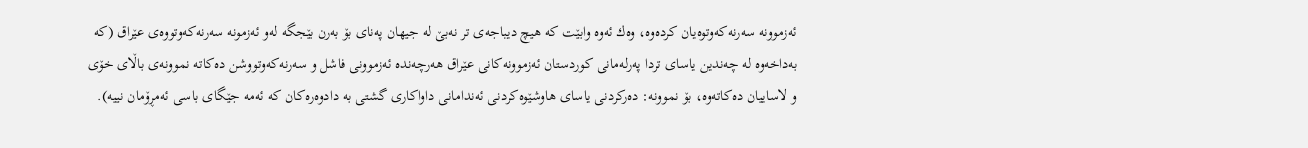ئه‌زموونه‌ سه‌رنه‌كه‌وتوه‌یان كرده‌وه‌، وه‌ك ئه‌وه‌ وابێت كه‌ هیچ دیباجه‌ی‌ تر‌ نه‌بێ‌ له‌ جیهان په‌نای‌ بۆ به‌رن بێجگه‌ له‌و ئه‌زمونه‌ سه‌رنه‌كه‌وتووه‌ی‌ عێراق (كه‌ به‌داخه‌وه‌ له‌ چه‌ندین یاسای‌ تردا په‌رله‌مانی‌ كوردستان ئه‌زموونه‌كانی‌ عێراق هه‌رچه‌نده‌ ئه‌زموونی‌ فاشل و سه‌رنه‌كه‌وتووشن ده‌كاته‌ نموونه‌ی‌ باڵای‌ خۆی‌ و لاساییان ده‌كاته‌وه‌، بۆ نموونه‌: ده‌ركردنی‌ یاسای‌ هاوشێوه‌كردنی‌ ئه‌ندامانی‌ داواكاری‌‌ گشتی‌ به‌ دادوه‌ره‌كان كه‌ ئه‌مه‌ جێگای‌ باسی‌ ئه‌مڕۆمان نییه‌).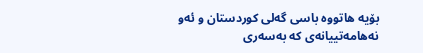بۆیه‌ هاتووه‌ باسی‌ گه‌لی‌ كوردستان و ئه‌و نه‌هامه‌تییانه‌ی‌ كه‌ به‌سه‌ری‌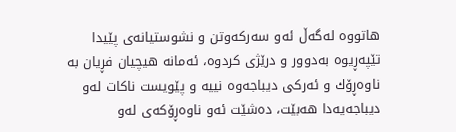هاتووه‌ له‌گه‌ڵ ئه‌و سه‌ركه‌وتن و نشوستیانه‌ی‌ پێیدا تێپه‌ڕیوه‌ به‌دوور و درێژی‌ كردوه‌، ئه‌مانه‌ هیچیان فڕیان به‌ ناوه‌ڕۆك و ئه‌ركی‌ دیباجه‌وه‌ نییه‌ و پێویست ناكات له‌و دیباجه‌یه‌دا هه‌بێت، ده‌شێت ئه‌و ناوه‌ڕۆكه‌ی‌ له‌و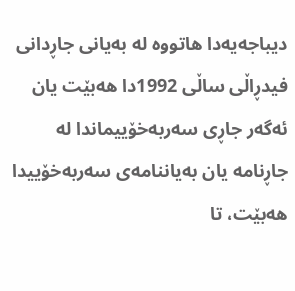دیباجه‌یه‌دا هاتووه‌ له‌ به‌یانی‌ جاڕدانی‌ فیدڕاڵی‌ ساڵی‌ 1992دا هه‌بێت یان ئه‌گه‌ر جاڕی‌ سه‌ربه‌خۆییماندا له‌ جاڕنامه‌ یان به‌یاننامه‌ی‌ سه‌ربه‌خۆییدا هه‌بێت، تا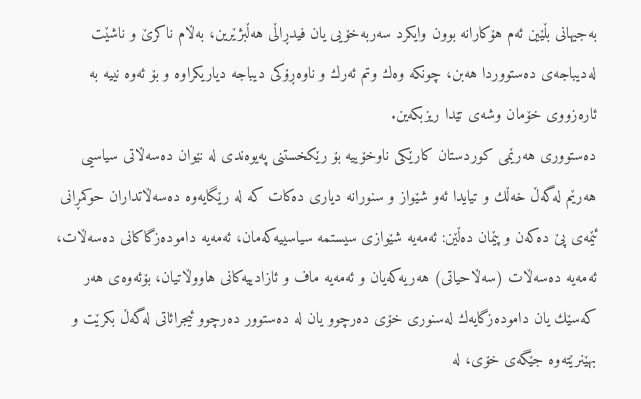به‌جیهانی‌ بڵێین ئه‌م هۆكارانه‌ بوون وایكرد سه‌ربه‌خۆیی‌ یان فیدڕاڵی‌ هه‌ڵبژێرین، به‌ڵام ناكرێ‌ و ناشێت له‌دیباجه‌ی‌ ده‌ستووردا هه‌بن، چونكه‌ وه‌ك وتم ئه‌رك و ناوه‌ڕۆكی‌ دیباجه‌ دیاریكراوه‌ و بۆ ئه‌وه ‌نییه‌ به‌ ئاره‌زووی‌ خۆمان وشه‌ی‌ تێدا ریزبكه‌ین.
ده‌ستووری‌ هه‌رێمی‌ كوردستان كارێكی‌ ناوخۆییه‌ بۆ رێكخستنی‌ په‌یوه‌ندی‌ له‌ نێوان ده‌سه‌ڵاتی‌ سیاسیی‌ هه‌رێم له‌گه‌ڵ خه‌ڵك و تیایدا ئه‌و شێواز و سنورانه‌ دیاری‌ ده‌كات كه‌ له‌ رێگایه‌وه‌ ده‌سه‌ڵاتداران حوكمڕانی‌ ئێمه‌ی‌ پێ‌ ده‌كه‌ن و پێمان ده‌ڵێن: ئه‌مه‌یه‌ شێوازی‌ سیستمه‌ سیاسییه‌كه‌مان، ئه‌مه‌یه‌ داموده‌زگاكانی‌ ده‌سه‌ڵات، ئه‌مه‌یه‌ ده‌سه‌ڵات (سه‌ڵاحیاتی‌) هه‌ریه‌كه‌یان و ئه‌مه‌یه‌ ماف و ئازادییه‌كانی‌ هاووڵاتیان، بۆئه‌وه‌ی‌ هه‌ر كه‌سێك یان داموده‌زگایه‌ك له‌سنوری‌ خۆی‌ ده‌رچوو یان له‌ ده‌ستوور ده‌رچوو ئیجرائاتی‌ له‌گه‌ڵ بكرێت و بهێنرێته‌وه‌ جێگه‌ی‌ خۆی‌، له‌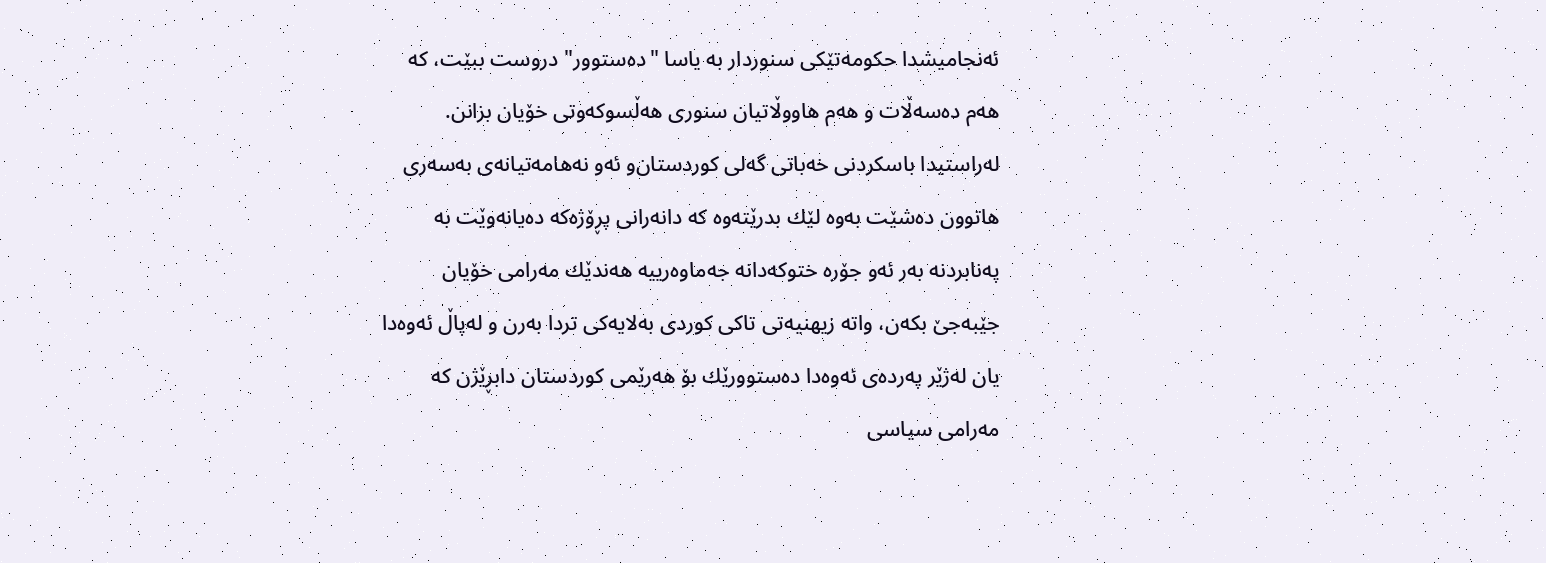ئه‌نجامیشدا حكومه‌تێكی‌ سنوردار به‌ یاسا "ده‌ستوور" دروست ببێت، كه‌ هه‌م ده‌سه‌ڵات و هه‌م هاووڵاتیان سنوری‌ هه‌ڵسوكه‌وتی‌ خۆیان بزانن.
له‌راستیدا باسكردنی‌ خه‌باتی‌ گه‌لی‌ كوردستان‌و ئه‌و نه‌هامه‌تیانه‌ی‌ به‌سه‌ری‌ هاتوون ده‌شێت به‌وه‌ لێك بدرێته‌وه‌ كه‌ دانه‌رانی‌ پڕۆژه‌كه‌ ده‌یانه‌وێت به‌ په‌نابردنه‌ به‌ر ئه‌و جۆره‌ ختوكه‌دانه‌ جه‌ماوه‌رییه‌ هه‌ندێك مه‌رامی‌ خۆیان جێبه‌جێ‌ بكه‌ن، واته‌ زیهنیه‌تی‌ تاكی‌ كوردی‌ به‌لایه‌كی‌ تردا به‌رن و له‌پاڵ ئه‌وه‌دا یان له‌ژێر په‌رده‌ی‌ ئه‌وه‌دا ده‌ستوورێك بۆ هه‌رێمی‌ كوردستان دابڕێژن كه‌ مه‌رامی‌ سیاسی‌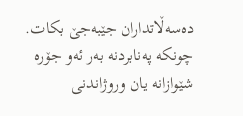ده‌سه‌ڵاتداران جێبه‌جێ‌ بكات. چونكه‌ په‌نابردنه ‌به‌ر ئه‌و جۆره‌ شێوازانه‌ یان وروژاندنی‌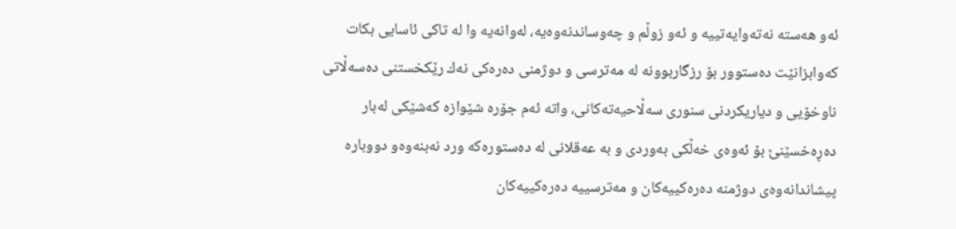ئه‌و هه‌سته‌ نه‌ته‌وایه‌تییه‌ و ئه‌و زوڵم و چه‌وساندنه‌وه‌یه‌، له‌وانه‌یه‌ وا له‌ تاكی‌ ئاسایی‌ بكات كه‌وابزانێت ده‌ستوور بۆ رزگاربوونه‌ له‌ مه‌ترسی‌ و دوژمنی‌ ده‌ره‌كی‌ نه‌ك رێكخستنی‌ ده‌سه‌ڵاتی‌ ناوخۆیی‌ و دیاریكردنی‌ سنوری‌ سه‌ڵاحیه‌ته‌كانی‌، واته‌ ئه‌م جۆره‌ شێوازه‌ كه‌شێكی‌ له‌بار ده‌ڕه‌خسێنێ‌ بۆ ئه‌وه‌ی‌ خه‌ڵكی‌ به‌وردی‌ و به‌ عه‌قلانی‌ له‌ ده‌ستوره‌كه‌ ورد نه‌بنه‌وه‌و دووباره‌ پیشاندانه‌وه‌ی‌ دوژمنه‌ ده‌ره‌كییه‌كان و مه‌ترسییه‌ ده‌ره‌كییه‌كان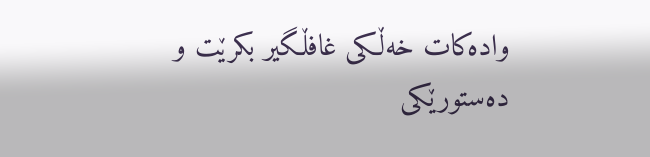واده‌كات خه‌ڵكی‌ غافڵگیر بكرێت و ده‌ستورێكی‌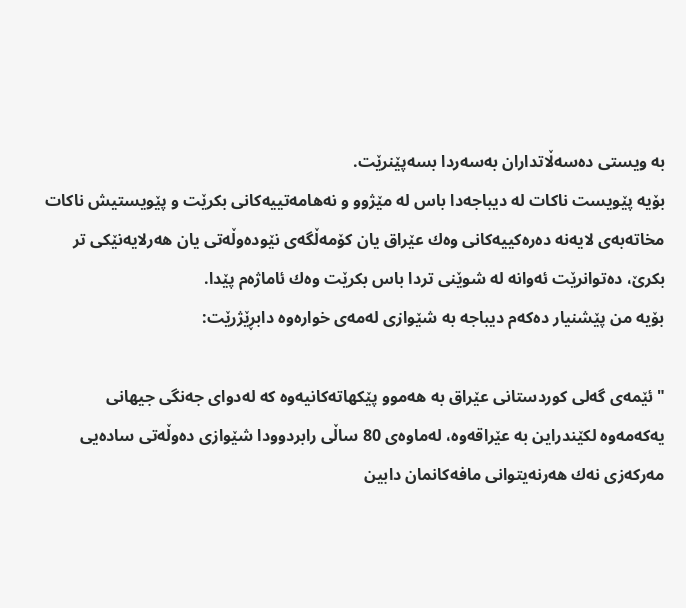به‌ ویستی‌ ده‌سه‌ڵاتداران به‌سه‌ردا بسه‌پێنرێت.
بۆیه‌ پێویست ناكات له‌ دیباجه‌دا باس له‌ مێژوو و نه‌هامه‌تییه‌كانی‌ بكرێت و پێویستیش ناكات مخاته‌به‌ی‌ لایه‌نه‌ ده‌ره‌كییه‌كانی‌ وه‌ك عێراق یان كۆمه‌ڵگه‌ی‌ نێوده‌وڵه‌تی‌ یان هه‌رلایه‌نێكی‌ تر بكرێ‌، ده‌توانرێت ئه‌وانه‌ له‌ شوێنی‌ تردا باس بكرێت وه‌ك ئاماژه‌م پێدا.
بۆیه‌ من پێشنیار ده‌كه‌م دیباجه به‌ شێوازی‌ له‌مه‌ی‌ خواره‌وه‌ دابڕێژرێت:

"ئێمه‌ی‌ گه‌لی‌ كوردستانی‌ عێراق به‌ هه‌موو پێكهاته‌كانیه‌وه‌ كه‌ له‌دوای‌ جه‌نگی‌ جیهانی‌ یه‌كه‌مه‌وه‌ لكێندراین به‌ عێراقه‌وه‌، له‌ماوه‌ی‌ 80 ساڵی‌ رابردوودا شێوازی‌ ده‌وڵه‌تی‌ ساده‌یی‌ مه‌ركه‌زی‌ نه‌ك هه‌رنه‌یتوانی‌ مافه‌كانمان دابین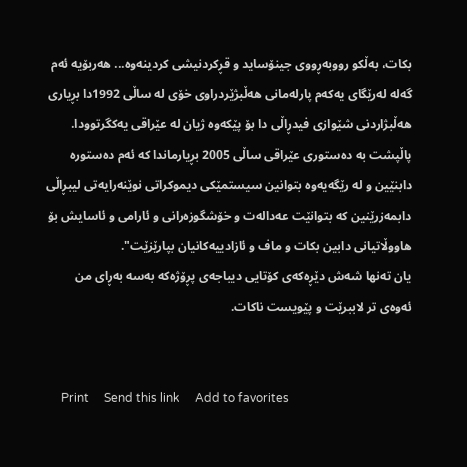بكات، به‌ڵكو رووبه‌ڕووی‌ جینۆساید و قڕكردنیشی‌ كردینه‌وه‌... هه‌ربۆیه‌ ئه‌م گه‌له‌ له‌رێگای‌ یه‌كه‌م پارله‌مانی‌ هه‌ڵبژێردراوی‌ خۆی له‌ ساڵی‌ 1992دا بڕیاری‌ هه‌ڵبژاردنی‌ شێوازی‌ فیدڕاڵی دا بۆ پێكه‌وه‌ ژیان له‌ عێراقی‌ یه‌كگرتوودا.
پاڵپشت به‌ ده‌ستوری‌ عێراقی‌ ساڵی‌ 2005 بڕیارماندا كه‌ ئه‌م ده‌ستوره‌ دابنێین و له‌ رێگه‌یه‌وه‌ بتوانین سیستمێكی‌ دیموكراتی‌ نوێنه‌رایه‌تی‌ لیبڕاڵی‌ دابمه‌زرێنین كه‌ بتوانێت عه‌داله‌ت و خۆشگوزه‌رانی‌ و ئارامی‌ و ئاسایش بۆ هاووڵاتیانی‌ دابین بكات و ماف و ئازادییه‌كانیان بپارێزێت".
یان ته‌نها شه‌ش دێڕه‌كه‌ی‌ كۆتایی‌ دیباجه‌ی‌ پڕۆژه‌كه‌ به‌سه‌ به‌ڕای‌ من ئه‌وه‌ی‌ تر لاببرێت و پێویست ناكات.


     Print     Send this link     Add to favorites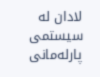لادان له‌ سیستمی پارله‌مانی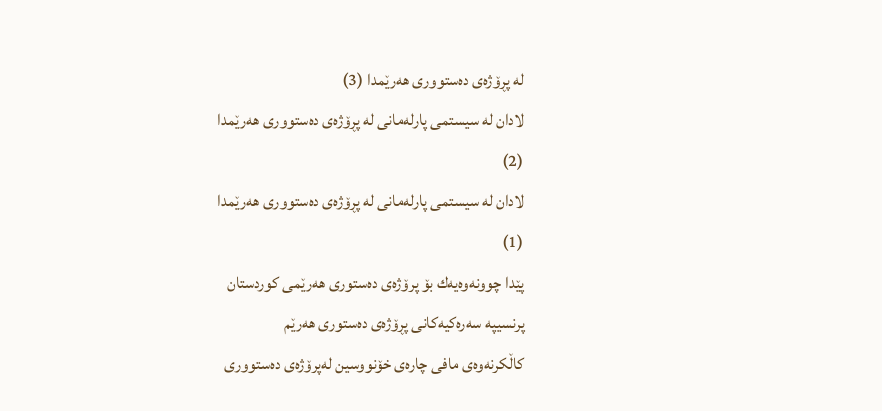له‌ پڕۆژه‌ی ده‌ستووری هه‌رێمدا (3)
لادان له‌ سیستمی پارله‌مانی له‌ پڕۆژه‌ی ده‌ستووری هه‌رێمدا
(2)
لادان له‌ سیستمی پارله‌مانی له‌ پڕۆژه‌ی ده‌ستووری هه‌رێمدا
(1)
پێدا چوونه‌وه‌یه‌ك بۆ پرۆژه‌ی ده‌ستوری هه‌رێمی كوردستان
پرنسیپه‌ سه‌ره‌كیه‌كانی پڕۆژه‌ی ده‌ستوری هه‌رێم
كاڵكرنه‌وه‌ی مافی‌ چاره‌ی‌ خۆنووسین له‌پرۆژه‌ی ده‌ستووری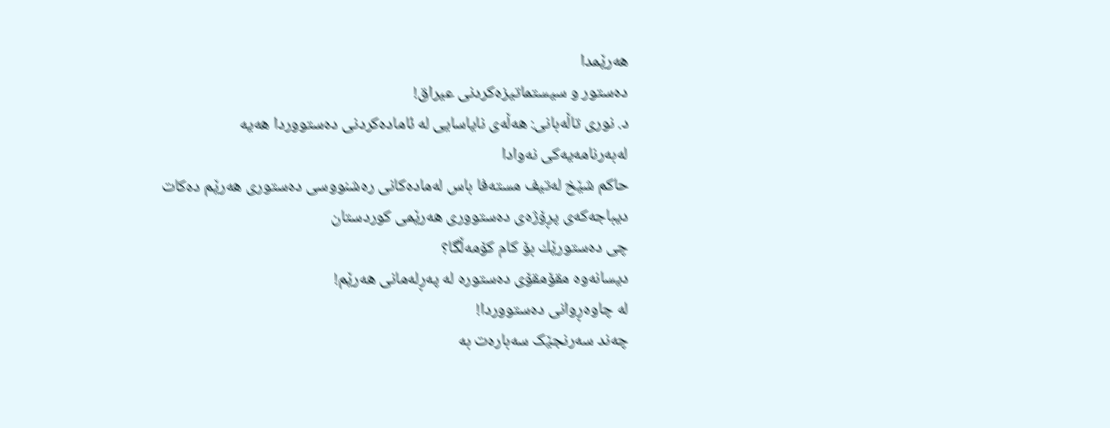هه‌رێمدا
ده‌ستور و سیستماتیزه‌كردنی عیراق!
د. نوری تاڵه‌بانی: هه‌ڵه‌ی‌ نایاسایی‌ له‌ ئاماده‌كردنی‌ ده‌ستووردا هه‌یه‌
له‌به‌رنامه‌یه‌كی‌ نه‌وادا
حاكم شێخ له‌تیف مسته‌فا باس له‌ماده‌كانی‌ ره‌شنووسی‌ ده‌ستوری‌ هه‌رێم ده‌كات
دیباجه‌كه‌ی‌ پڕۆژه‌ی‌ ده‌ستووری‌ هه‌رێمی‌ كوردستان
چی ده‌ستورێك بۆ كام كۆمه‌ڵگا؟
دیسانه‌وه مقۆمقۆی ده‌ستوره‌ له‌ په‌ڕله‌مانی هه‌رێم!
له‌ چاوه‌ڕوانی ده‌ستووردا!
چه‌ند سه‌رنجێک سه‌باره‌ت به‌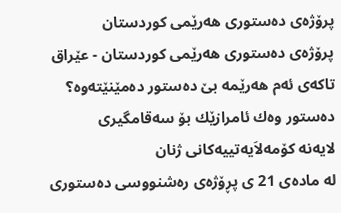پرۆژه‌ی ده‌ستوری هه‌رێمی کوردستان
پرۆژه‌ی ده‌ستوری هه‌رێمی کوردستان - عێراق
تاکه‌ی ئه‌م هه‌رێمه‌ بێ ده‌ستور ده‌مێنێته‌وه؟
ده‌ستور وه‌ك ئامرازێك بۆ سه‌قامگیری
لایه‌نه‌ كۆمه‌لاَیه‌تییه‌كانی‌ ژنان
له‌ ماده‌ی‌ 21 ی‌ پڕۆژه‌ی‌ ره‌شنووسی‌ ده‌ستوری‌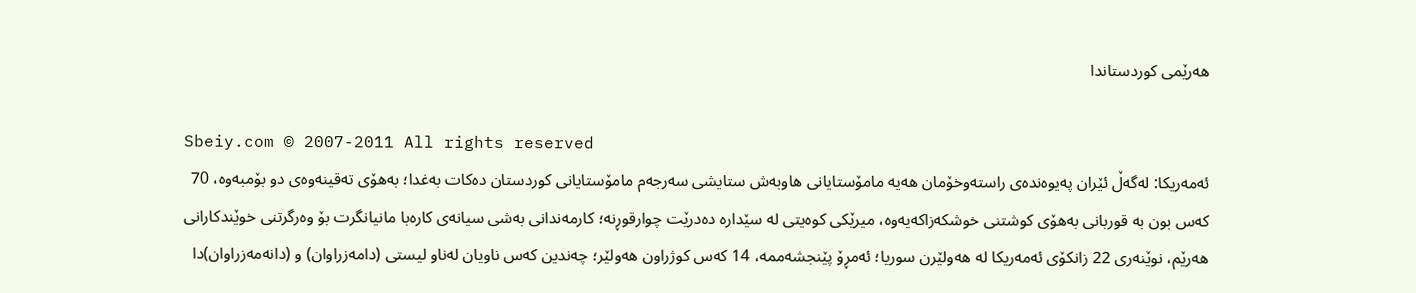هه‌رێمی‌ كوردستاندا

Sbeiy.com © 2007-2011 All rights reserved
ئه‌مه‌ریكا: له‌گه‌ڵ ئێران په‌یوه‌نده‌ی‌ راسته‌وخۆمان هه‌یه‌ مامۆستایانی هاوبه‌ش ستایشی سه‌رجه‌م مامۆستایانی‌ كوردستان ده‌كات به‌غدا؛ به‌هۆی ته‌قینه‌وه‌ی دو بۆمبه‌وه، 70 كه‌س بون به‌ قوربانی‌ به‌هۆی‌ كوشتنی‌ خوشكه‌زاكه‌یه‌وه‌، میرێكی كوه‌یتی‌ له‌ سێداره‌ ده‌درێت چوارقوڕنه‌؛ كارمه‌ندانی به‌شی سیانه‌ی كاره‌با مانیانگرت بۆ وه‌رگرتنی خوێندكارانی هه‌رێم، نوێنه‌ری‌ 22 زانكۆی‌ ئه‌مه‌ریكا له‌ هه‌ولێرن سوریا؛ ئه‌مڕۆ پێنجشه‌ممه‌، 14 كه‌س كوژراون هه‌ولێر؛ چه‌ندین كه‌س ناویان له‌ناو ليستى (دامه‌زراوان) و (دانه‌مه‌زراوان)دا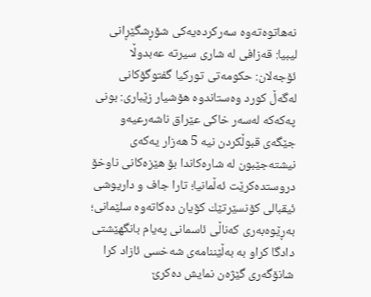نه‌هاتوه‌ته‌وه‌ سه‌ركرده‌یه‌كی شۆڕشگێڕانی‌ لیبیا: قه‌زافی له‌ شاری‌ سیرته‌ عه‌بدوڵا ئۆجه‌لان: حكومه‌تی‌ توركیا گفتوگۆكانی‌ له‌گه‌ڵ كورد وه‌ستاندوه‌ هۆشیار زێباری‌: بونی په‌كه‌كه‌ له‌سه‌ر خاكی عێراق ناشه‌رعیه‌و جێگه‌ی‌ قبوڵكردن نیه‌ 5 هه‌زار یه‌كه‌ی‌ نیشته‌جێبون له‌ شاره‌كاندا بۆ هێزه‌كانی ناوخۆ دروستده‌كرێت ئه‌ڵمانیا؛ تارا جاف و داریوشی‌ ئیقبالی‌ كۆنسێرتێك كۆیان ده‌كاته‌وه‌ سلێمانی؛ به‌ڕێوه‌به‌ری كه‌ناڵی ئاسمانی په‌یام بانگهێشتی دادگا کراو به‌ به‌ڵێننامه‌ی شه‌خسی ئازاد کرا شانۆگه‌ری‌ گێژه‌ن نمایش ده‌كرێ